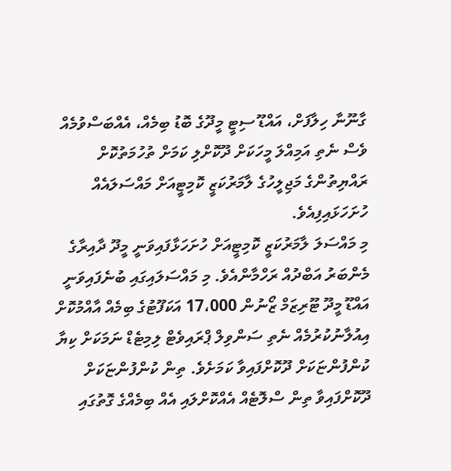ގާނޫނާ ހިލާފަށް، އައްޑޫ ސިޓީ މީދޫގެ ބޮޑު ބިމެއް، އެއްބަސްވުމެއް ވެސް ނެތި އަމިއްލަ މީހަކަށް ދޫކޮށްލި ކަމަށް ތުހުމަތުކޮށް ރައްޔިތުންގެ މަޖިލީހުގެ ލާމަރުކަޒީ ކޮމިޓީއަށް މައްސަލައެއް ހުށަހަޅައިފިއެވެ.
މި މައްސަލަ ލާމަރުކަޒީ ކޮމިޓީއަށް ހުށަހަޅާފައިވަނީ މީދޫ ދާއިރާގެ މެންބަރު އަބްދުއް ރަހްމާންއެވެ. މި މައްސަލައިގައި ބުނެފައިވަނީ އައްޑޫ މީދޫ ޓޫރިޒަމް ޒޯނުން 17،000 އަކަފޫޓުގެ ބިމެއް އާއްމުކޮށް އިއުލާނުކުރުމެއް ނެތި ސަންވިލް ޕްރައިވެޓް ލިމިޓެޑް ނަމަކަށް ކިޔާ ކުންފުންޏަކަށް ދޫކޮށްފައިވާ ކަމަށެވެ. ތިން ކުންފުންޏަކަށް ދޫކޮށްފައިވާ ތިން ސްލޮޓެއް އެއްކޮށްލައި އެއް ބިމެއްގެ ގޮތުގައި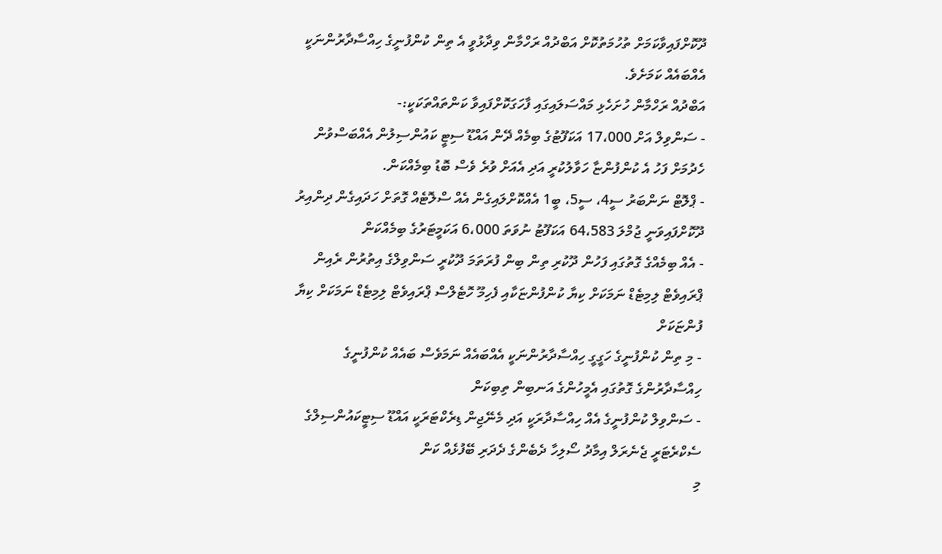ދޫކޮށްފައިވާކަމަށް ތުހުމަތުކޮށް އަބްދުއް ރަހްމާން ވިދާޅުވީ އެ ތިން ކުންފުނީގެ ހިއްސާދާރުންނަކީ އެއްބައެއް ކަމަށެވެ.
އަބްދުއް ރަހްމާން ހުށަހެޅި މައްސަލައިގައި ފާހަގަކޮށްފައިވާ ކަންތައްތަކަކީ:-
- ސަންވިލް އަށް 17،000 އަކަފޫޓުގެ ބިމެއް ދޭން އައްޑޫ ސިޓީ ކައުންސިލުން އެއްބަސްވުން ހެދުމަށް ފަހު އެ ކުންފުންޏާ ހަވާލުކުރީ އަދި އެއަށް ވުރެ ވެސް ބޮޑު ބިމެއްކަން.
- ޕްލޮޓް ނަންބަރު ސީ4، ސީ5، ބީ1 އެއްކޮށްލައިގެން އެއް ސްލޮޓެއް ގޮތަށް ހަދައިގެން ދިންއިރު ދޫކޮށްފައިވަނީ ޖުމްލަ 64،583 އަކަފޫޓު ނުވަތަ 6،000 އަކަމީޓަރުގެ ބިމެއްކަން
- އެއް ބިމެއްގެ ގޮތުގައި ފަހުން ދޫކުރި ތިން ބިން ފުރަތަމަ ދޫކުރީ ސަންވިލްގެ އިތުރުން ރެއިން ޕްރައިވެޓް ލިމިޓެޑް ނަމަކަށް ކިޔާ ކުންފުންޏަކާއި ފެހިމޫ ހޮޓެލްސް ޕްރައިވެޓް ލިމިޓެޑް ނަމަކަށް ކިޔާ ފުންޏަކަށް
- މި ތިން ކުންފުނީގެ ހަގީގީ ހިއްސާދާރުންނަކީ އެއްބައެއް ނަމަވެސް ބައެއް ކުންފުނީގެ ހިއްސާދާރުންގެ ގޮތުގައި އެމީހުންގެ އަނބިން ތިބިކަން
- ސަންވިލް ކުންފުނީގެ އެއް ހިއްސާދާރަކީ އަދި މެނޭޖިން ޑިރެކްޓަރަކީ އައްޑޫ ސިޓީކައުންސިލްގެ ސެކްރެޓަރީ ޖެނެރަލް އިމާދު ސޯލިހާ ދެބެންގެ ދެދަރި ބޭފުޅެއް ކަން
މި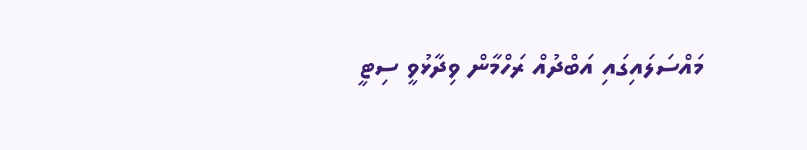މައްސަލައިގައި އަބްދުއް ރަހްމާން ވިދާޅުވީ ސިޓީ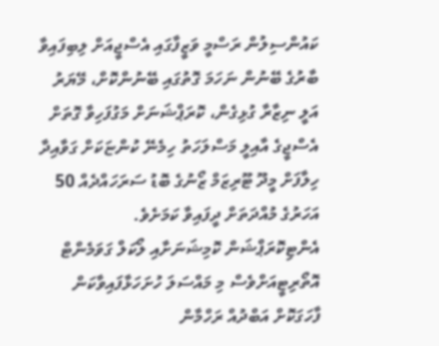ކައުންސިލުން ރަސްމީ ވަޒީފާގައި އެސްޖީއަށް ލިބިފައިވާ ބާރުގެ ބޭނުން ނަހަމަ ގޮތުގައި ބޭނުންކޮށް، މޭޔަރު އަލީ ނިޒާރާ ގުޅިގެން، ކޮރަޕްޝަނަށް މަގުފަހިވާ ގޮތަށް އެސްޖީގެ އާއިލީ މަސްލަހަތު ހިމެނޭ ކުންޏަކަށް ގަވާއިދާ ހިލާފަށް މީދޫ ޓޫރިޒަމް ޒޯނުގެ ބޮޑު ސަރަހައްދެއް 50 އަހަރުގެ މުއްދަތަށް ދީފައިވާ ކަމަށެވެ.
އެންޓިކޮރަޕްޝަން ކޮމިޝަނަށާއި ލޯކަލް ގަވަމެންޓް އޮތޯރިޓީއަށްވެސް މި މައްސަލަ ހުށަހަޅާފައިވާކަން ފާހަގަކޮށް އަބްދުއް ރަހްމާން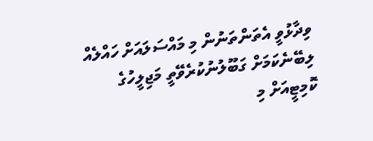ވިދާޅުވީ އެތަންތަނުން މި މައްސަލައަށް ހައްލެއް ލިބޭނެކަމަށް ގަބޫލުނުކުރެވޭތީ މަޖިލީހުގެ ކޮމިޓީއަށް މި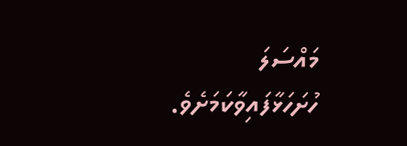މައްސަލަ ހުށަހަޅާފައިވާކަމަށެވެ.